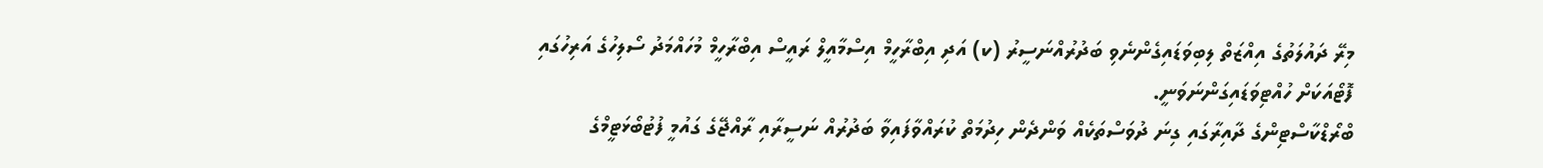މިރޭ ދައުލަތުގެ އިއްޒަތް ލިބިވަޑައިގެންނެވި ބަދުރުއްނަސީރު (ކ) އަދި އިބްރާހީމް އިސްމާއީލް ރައީސް އިބްރާހީމް މުހައްމަދު ސޯލިހުގެ އަރިހުގައި ފޮޓޯއަކަށް ހުއްޓިވަޑައިގަންނަވަނީ.
ބްރޯޑްކާސްޓިންގެ ދާއިރާގައި ގިނަ ދުވަސްތަކެއް ވަންދެން ހިދުމަތް ކުރައްވާފައިވާ ބަދުރުއް ނަސީރާއި ރާއްޖޭގެ ގައުމީ ފުޓުބޯޅަޓީމްގެ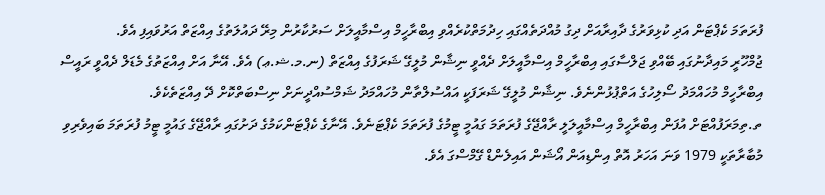ފުރަތަމަ ކެޕްޓަން އަދި ކުޅިވަރުގެ ދާއިރާއަށް ދިގު މުއްދަތެއްގައި ހިދުމަތްކުރެއްވި އިބްރާހީމް އިސްމާއީލަށް ސަރުކާރުން މިރޭ ދައުލަތުގެ އިއްޒަތް އަރުވައިފި އެވެ.
ޖުމްހޫރީ މައިދާނުގައި ބޭއްވި ޖަލްސާގައި އިބްރާހީމް އިސްމާއީލަށް ދެއްވީ ނިޝާން މުލީގޭ ޝަރަފުގެ އިއްޒަތް (ނ.މ.ޝ.ޢ) އެވެ. އޭނާ އަށް އިއްޒަތުގެ މެޑަލް ދެއްވީ ރައީސް އިބްރާހީމް މުހައްމަދު ސޯލިހުގެ އަތްޕުޅުންނެވެ. ނިޝާން މުލީގޭ ޝަރަފަކީ އައްސުލްތާން މުހައްމަދު ޝަމްސުއްދީނަށް ނިސްބަތްކޮށް ދޭ އިއްޒަތެކެވެ.
ތ.ތިމަރަފުއްޓަށް އުފަން އިބްރާހީމް އިސްމާއީލަލީ ރާއްޖޭގެ ފުރަތަމަ ގައުމީ ޓީމުގެ ފުރަތަމަ ކެޕްޓަނެވެ. އޭނާގެ ކެޕްޓަންކަމުގެ ދަށުގައި ރާއްޖޭގެ ގައުމީ ޓީމު ފުރަތަމަ ބައިވެރިވި މުބާރާތަކީ 1979 ވަނަ އަހަރު އޮތް އިންޑިއަން އޯޝަން އައިލެންޑް ގޭމްސްގަ އެވެ.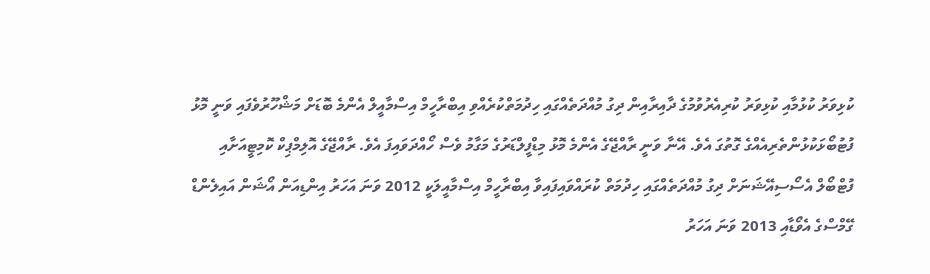ކުޅިވަރު ކުޅުމާއި ކުޅިވަރު ކުރިއެރުވުމުގެ ދާއިރާއިން ދިގު މުއްދަތެއްގައި ހިދުމަތްކުރެއްވި އިބްރާހީމް އިސްމާއީލް އެންމެ ބޮޑަށް މަޝްހޫރުވެފައި ވަނީ މޮޅު ފުޓުބޯޅަކުޅުންތެރިއެއްގެ ގޮތުގަ އެވެ. އޭނާ ވަނީ ރާއްޖޭގެ އެންމެ މޮޅު މިޑްފީލްޑަރުގެ މަގާމު ވެސް ހޯއްދަވައިފަ އެވެ. ރާއްޖޭގެ އޮލިމްޕިކް ކޮމިޓީއަށާއި ފުޓްބޯލް އެސޯސިއޭޝަނަށް ދިގު މުއްދަތެއްގައި ހިދުމަތް ކުރައްވައިފައިވާ އިބްރާހީމް އިސްމާއީލަކީ 2012 ވަނަ އަހަރު އިންޑިއަން އޯޝަން އައިލެންޑް ގޭމްސްގެ އެވޯޑާއި 2013 ވަނަ އަހަރު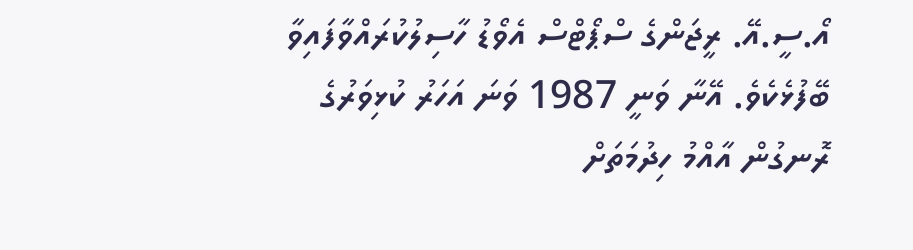އޯ.ސީ.އޭ. ރީޖަންގެ ސްޕޯޓްސް އެވޯޑު ހާސިލުކުރައްވާފައިވާ ބޭފުޅެކެވެ. އޭނާ ވަނީ 1987 ވަނަ އަހަރު ކުޅިވަރުގެ ރޮނގުން އާއްމު ހިދުމަތަށް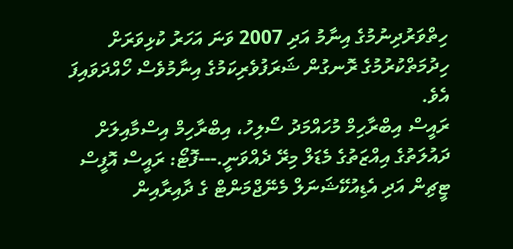ހިތްވަރުދިނުމުގެ އިނާމު އަދި 2007 ވަނަ އަހަރު ކުޅިވަރަށް ހިދުމަތްކުރުމުގެ ރޮނގުން ޝަރަފުވެރިކަމުގެ އިނާމުވެސް ހޯއްދަވައިފަ އެވެ.
ރައީސް އިބްރާހިމް މުހައްމަދު ސޯލިހު، އިބްރާހިމް އިސްމާއިލަށް ދައުލަތުގެ އިއްޒަތުގެ މެޑަލް މިރޭ ދެއްވަނީ.---ފޮޓޯ: ރައީސް އޮފީސް
ޓީޗިން އަދި އެޑިއުކޭޝަނަލް މެނޭޖްމަންޓް ގެ ދާއިރާއިން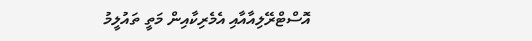އޮސްޓްރޭލިއާއާއި އެމެރިކާއިން މަތީ ތައުލީމު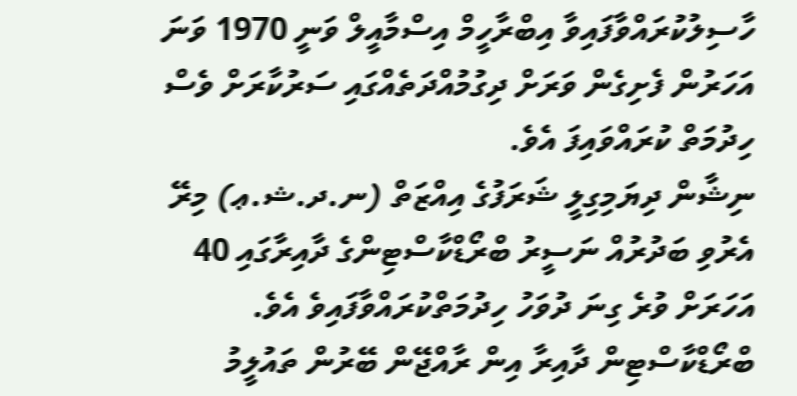ހާސިލުކުރައްވާފައިވާ އިބްރާހީމް އިސްމާއީލް ވަނީ 1970 ވަނަ އަހަރުން ފެށިގެން ވަރަށް ދިގުމުއްދަތެއްގައި ސަރުކާރަށް ވެސް ހިދުމަތް ކުރައްވައިފަ އެވެ.
ނިޝާން ދިޔަމިގިލީ ޝަރަފުގެ އިއްޒަތް (ނ.ދ.ޝ.ޢ) މިރޭ އެރުވި ބަދުރުއް ނަސީރު ބްރޯޑްކާސްޓިންގެ ދާއިރާގައި 40 އަހަރަށް ވުރެ ގިނަ ދުވަހު ހިދުމަތްކުރައްވާފައިވެ އެވެ. ބްރޯޑްކާސްޓިން ދާއިރާ އިން ރާއްޖޭން ބޭރުން ތައުލީމު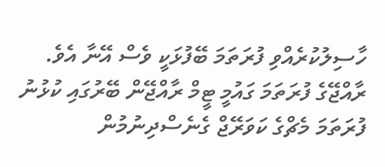ހާސިލުކުރެއްވި ފުރަތަމަ ބޭފުޅަކީ ވެސް އޭނާ އެވެ.
ރާއްޖޭގެ ފުރަތަމަ ގައުމީ ޓީމް ރާއްޖޭން ބޭރުގައި ކުޅުނު ފުރަތަމަ މެޗްގެ ކަވަރޭޖް ގެނެސްދިނުމުން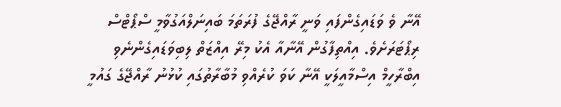އޭނާ ވެ ވަޑައިގެންފައި ވަނީ ރާއްޖޭގެ ފުރަތަމަ ބައިނަލްއަގުވާމީ ސްޕޯޓްސް ރިޕޯޓަރަށެވެ. އިއްތިފާގުން އޭނާއާ އެކު މިރޭ އިއްޒަތް ލިބިވަޑައިގެންނެވި އިބްރާހީމް އިސްމާއީލަކީ އޭނާ ކަވަ ކުރެއްވި މުބާރާތުގައި ކުޅުނު ރާއްޖޭގެ ގައުމީ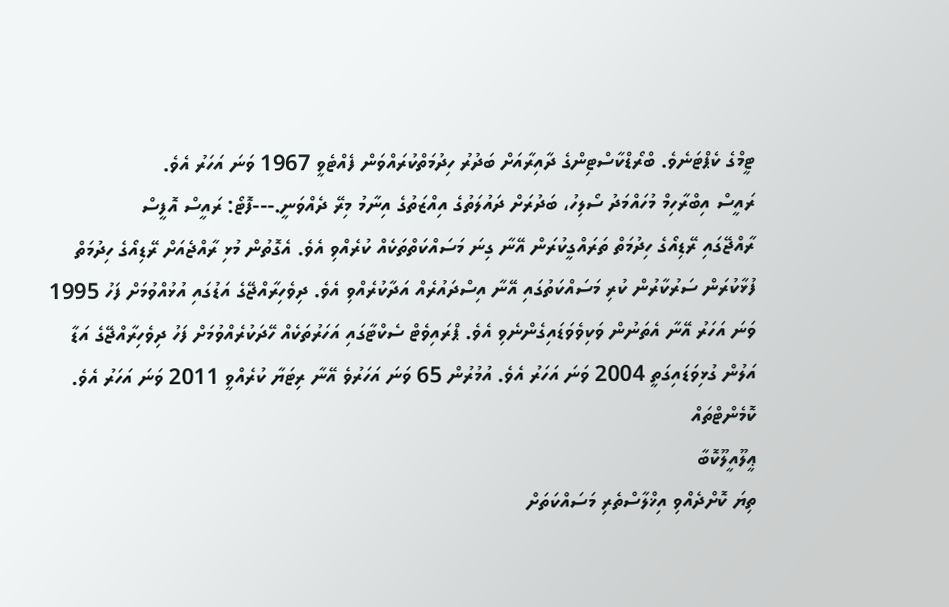ޓީމްގެ ކެޕްޓަނެވެ. ބްރޯޑްކާސްޓިންގެ ދާއިރާއަށް ބަދުރު ހިދުމަތްކުރައްވަން ފެއްޓެވީ 1967 ވަނަ އަހަރު އެވެ.
ރައީސް އިބްރާހިމް މުހައްމަދު ސޯލިހު، ބަދުރަށް ދައުލަތުގެ އިއްޒަތުގެ އިނާމު މިރޭ ދެއްވަނީ.---ފޮޓޯ: ރައީސް އޮފީސް
ރާއްޖޭގައި ރޭޑިއޯގެ ހިދުމަތް ތަރައްގީކުރަން އޭނާ ގިނަ މަސައްކަތްތަކެއް ކުރެއްވި އެވެ. އެގޮތުން މުޅި ރާއްޖެއަށް ރޭޑިއޯގެ ހިދުމަތް ފުޅާކުރަން ސަރުކާރުން ކުރި މަސައްކަތުގައި އޭނާ އިސްދައުރެއް އަދާކުރެއްވި އެވެ. ދިވެހިރާއްޖޭގެ އަޑުގައި އުޅުއްވުމަށް ފަހު 1995 ވަނަ އަހަރު އޭނާ އެތަނުން ވަކިވެވަޑައިގެންނެވި އެވެ. ޕްރައިވެޓް ސެކްޓާގައި އަހަރުތަކެއް ހޭދަކުރެއްވުމަށް ފަހު ދިވެހިރާއްޖޭގެ އަޑާ އަލުން ގުޅިވަޑައިގަތީ 2004 ވަނަ އަހަރު އެވެ. އުމުރުން 65 ވަނަ އަހަރުވެ އޭނާ ރިޓަޔާ ކުރެއްވީ 2011 ވަނަ އަހަރު އެވެ.
ކޮމެންޓްތައް
ޢީލޫއީލޫކޮބާ
ތިޔަ ކޮށްދެއްވި އިޚްލާސްތެރި މަސައްކަތަށް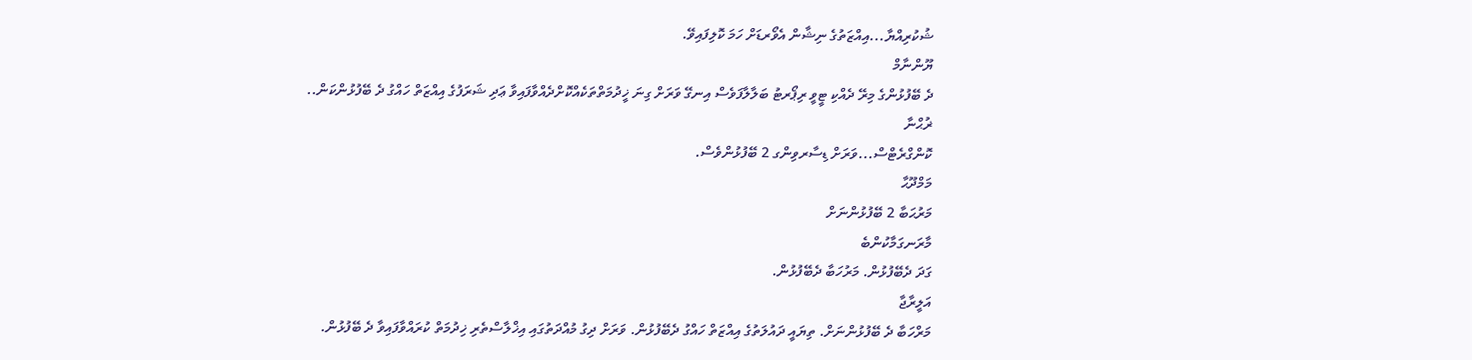ޝުކުރިއްޔާ...އިއްޒަތުގެ ނިޝާން އެވޯރޑަށް ހަމަ ކޮލިފައިވޭ.
ޔޫންނާމް
ދެ ބޭފުޅުންގެ މިރޭ ދެއްކި ޓީވީ ރިޕޯރޓު ބަލާލާފަވެސް އިނގޭ ވަރަށް ގިނަ ޚީދުމަތްތަކެއްކޮށްދެއްވާފައިވާ ޢަދި ޝަރަފުގެ އިއްޒަތް ހައްގު ދެ ބޭފުޅުންކަން..
ޜުޙްނާ
ކޮންގްރެޓްސް...ވަރަށް ޑިސާރވިންގ 2 ބޭފުޅުންވެސް.
މަމްދޫޙާ
މަރުޙަބާ 2 ބޭފުޅުންނަށް
މާރަނގަމާކުންބެ
ގަދަ ދެބޭފުޅުން. މަރުހަބާ ދެބޭފުޅުން.
އަލީރާޖާ
މަރްހަބާ ދެ ބޭފުޅުންނަށް. ތިޔައީ ދައުލަތުގެ އިއްޒަތް ހައްގު ދެބޭފުޅުން. ވަރަށް ދިގު މުއްދަތުގައި އިޚްލާސްތެރި ޚިދުމަތް ކުރައްވާފައިވާ ދެ ބޭފުޅުން.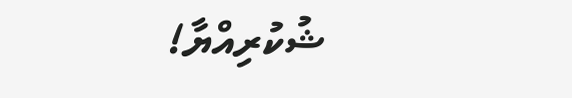ޝުކުރިއްޔާ!